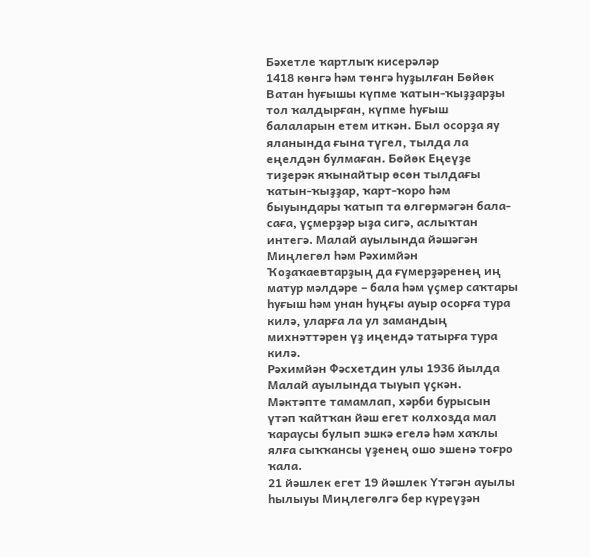Бәхетле ҡартлыҡ кисерәләр
1418 көнгә һәм төнгә һуҙылған Бөйөк Ватан һуғышы күпме ҡатын-ҡыҙҙарҙы тол ҡалдырған, күпме һуғыш балаларын етем иткән. Был осорҙа яу яланында ғына түгел, тылда ла еңелдән булмаған. Бөйөк Еңеүҙе тиҙерәк яҡынайтыр өсөн тылдағы ҡатын-ҡыҙҙар, ҡарт-ҡоро һәм быуындары ҡатып та өлгөрмәгән бала-саға, үҫмерҙәр ыҙа сигә, аслыҡтан интегә. Малай ауылында йәшәгән Миңлегөл һәм Рәхимйән Ҡоҙаҡаевтарҙың да ғүмерҙәренең иң матур мәлдәре – бала һәм үҫмер саҡтары һуғыш һәм унан һуңғы ауыр осорға тура килә, уларға ла ул замандың михнәттәрен үҙ иңендә татырға тура килә.
Рәхимйән Фәсхетдин улы 1936 йылда Малай ауылында тыуып үҫкән. Мәктәпте тамамлап, хәрби бурысын үтәп ҡайтҡан йәш егет колхозда мал ҡараусы булып эшкә егелә һәм хаҡлы ялға сыҡҡансы үҙенең ошо эшенә тоғро ҡала.
21 йәшлек егет 19 йәшлек Үтәгән ауылы һылыуы Миңлегөлгә бер күреүҙән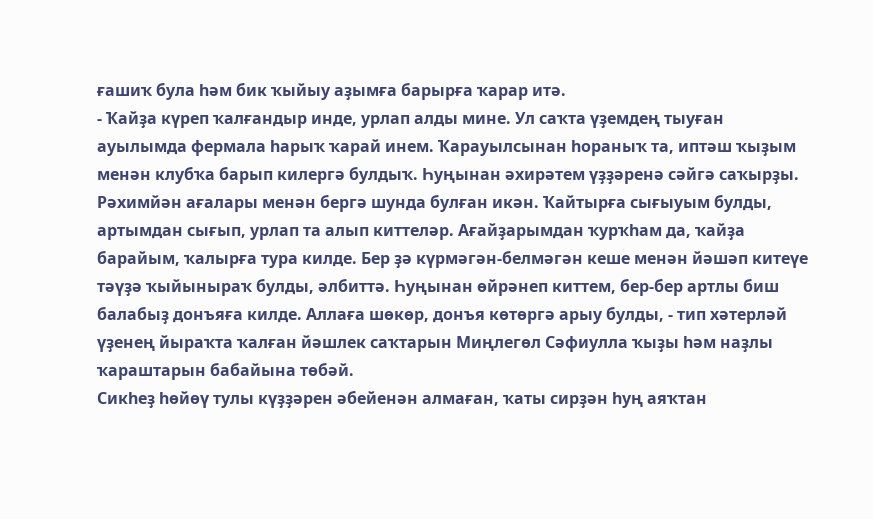ғашиҡ була һәм бик ҡыйыу аҙымға барырға ҡарар итә.
- Ҡайҙа күреп ҡалғандыр инде, урлап алды мине. Ул саҡта үҙемдең тыуған ауылымда фермала һарыҡ ҡарай инем. Ҡарауылсынан һораныҡ та, иптәш ҡыҙым менән клубҡа барып килергә булдыҡ. Һуңынан әхирәтем үҙҙәренә сәйгә саҡырҙы. Рәхимйән ағалары менән бергә шунда булған икән. Ҡайтырға сығыуым булды, артымдан сығып, урлап та алып киттеләр. Ағайҙарымдан ҡурҡһам да, ҡайҙа барайым, ҡалырға тура килде. Бер ҙә күрмәгән-белмәгән кеше менән йәшәп китеүе тәүҙә ҡыйыныраҡ булды, әлбиттә. Һуңынан өйрәнеп киттем, бер-бер артлы биш балабыҙ донъяға килде. Аллаға шөкөр, донъя көтөргә арыу булды, - тип хәтерләй үҙенең йыраҡта ҡалған йәшлек саҡтарын Миңлегөл Сәфиулла ҡыҙы һәм наҙлы ҡараштарын бабайына төбәй.
Сикһеҙ һөйөү тулы күҙҙәрен әбейенән алмаған, ҡаты сирҙән һуң аяҡтан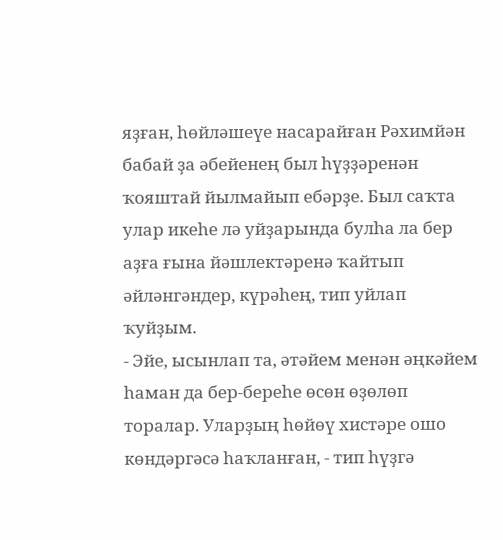яҙған, һөйләшеүе насарайған Рәхимйән бабай ҙа әбейенең был һүҙҙәренән ҡояштай йылмайып ебәрҙе. Был саҡта улар икеһе лә уйҙарында булһа ла бер аҙға ғына йәшлектәренә ҡайтып әйләнгәндер, күрәһең, тип уйлап ҡуйҙым.
- Эйе, ысынлап та, әтәйем менән әңкәйем һаман да бер-береһе өсөн өҙөлөп торалар. Уларҙың һөйөү хистәре ошо көндәргәсә һаҡланған, - тип һүҙгә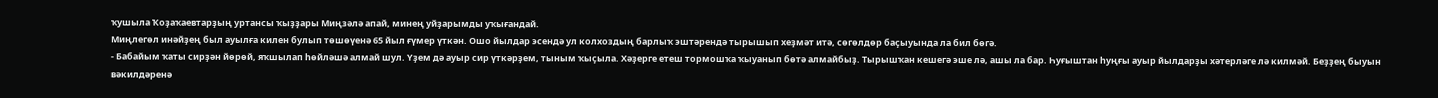ҡушыла Ҡоҙаҡаевтарҙың уртансы ҡыҙҙары Миңзәлә апай, минең уйҙарымды уҡығандай.
Миңлегөл инәйҙең был ауылға килен булып төшөүенә 65 йыл ғүмер үткән. Ошо йылдар эсендә ул колхоздың барлыҡ эштәрендә тырышып хеҙмәт итә, сөгөлдөр баҫыуында ла бил бөгә.
- Бабайым ҡаты сирҙән йөрөй, яҡшылап һөйләшә алмай шул. Үҙем дә ауыр сир үткәрҙем, тыным ҡыҫыла. Хәҙерге етеш тормошҡа ҡыуанып бөтә алмайбыҙ. Тырышҡан кешегә эше лә, ашы ла бар. Һуғыштан һуңғы ауыр йылдарҙы хәтерләге лә килмәй. Беҙҙең быуын вәкилдәренә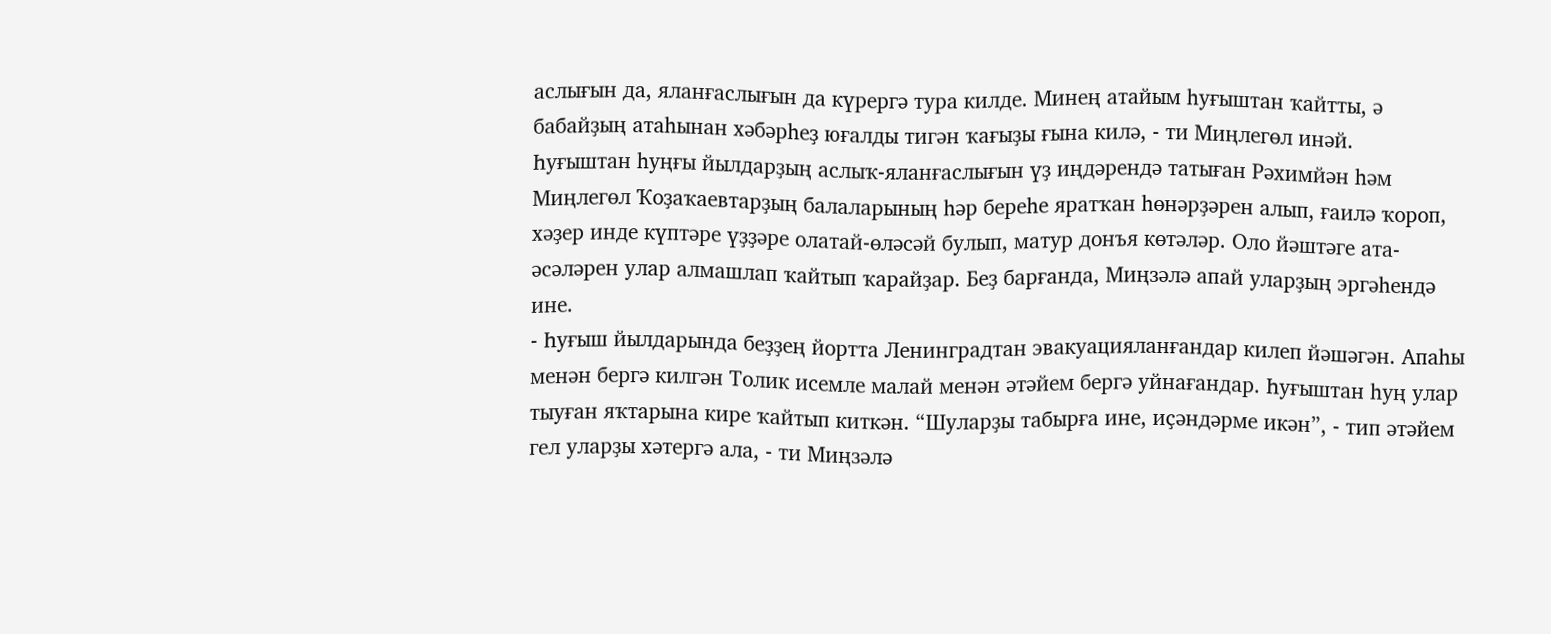аслығын да, яланғаслығын да күрергә тура килде. Минең атайым һуғыштан ҡайтты, ә бабайҙың атаһынан хәбәрһеҙ юғалды тигән ҡағыҙы ғына килә, - ти Миңлегөл инәй.
Һуғыштан һуңғы йылдарҙың аслыҡ-яланғаслығын үҙ иңдәрендә татыған Рәхимйән һәм Миңлегөл Ҡоҙаҡаевтарҙың балаларының һәр береһе яратҡан һөнәрҙәрен алып, ғаилә ҡороп, хәҙер инде күптәре үҙҙәре олатай-өләсәй булып, матур донъя көтәләр. Оло йәштәге ата-әсәләрен улар алмашлап ҡайтып ҡарайҙар. Беҙ барғанда, Миңзәлә апай уларҙың эргәһендә ине.
- Һуғыш йылдарында беҙҙең йортта Ленинградтан эвакуацияланғандар килеп йәшәгән. Апаһы менән бергә килгән Толик исемле малай менән әтәйем бергә уйнағандар. Һуғыштан һуң улар тыуған яҡтарына кире ҡайтып киткән. “Шуларҙы табырға ине, иҫәндәрме икән”, - тип әтәйем гел уларҙы хәтергә ала, - ти Миңзәлә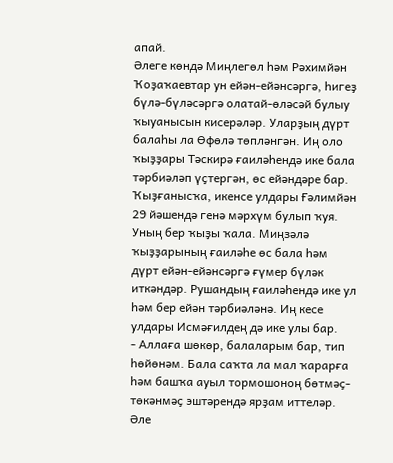апай.
Әлеге көндә Миңлегөл һәм Рәхимйән Ҡоҙаҡаевтар ун ейән-ейәнсәргә, һигеҙ бүлә-бүләсәргә олатай-өләсәй булыу ҡыуанысын кисерәләр. Уларҙың дүрт балаһы ла Өфөлә төпләнгән. Иң оло ҡыҙҙары Тәскирә ғаиләһендә ике бала тәрбиәләп үҫтергән, өс ейәндәре бар. Ҡыҙғанысҡа, икенсе улдары Ғәлимйән 29 йәшендә генә мәрхүм булып ҡуя. Уның бер ҡыҙы ҡала. Миңзәлә ҡыҙҙарының ғаиләһе өс бала һәм дүрт ейән-ейәнсәргә ғүмер бүләк иткәндәр. Рушандың ғаиләһендә ике ул һәм бер ейән тәрбиәләнә. Иң кесе улдары Исмәғилдең дә ике улы бар.
- Аллаға шөкөр, балаларым бар, тип һөйөнәм. Бала саҡта ла мал ҡарарға һәм башҡа ауыл тормошоноң бөтмәҫ-төкәнмәҫ эштәрендә ярҙам иттеләр. Әле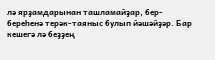лә ярҙамдарынан ташламайҙар, бер-береһенә терәк-таяныс булып йәшәйҙәр. Бар кешегә лә беҙҙең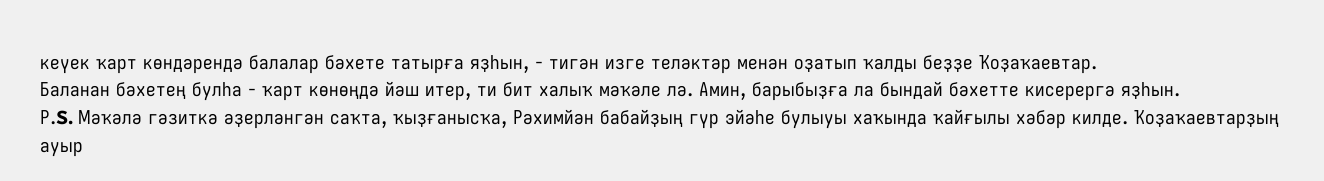кеүек ҡарт көндәрендә балалар бәхете татырға яҙһын, - тигән изге теләктәр менән оҙатып ҡалды беҙҙе Ҡоҙаҡаевтар.
Баланан бәхетең булһа - ҡарт көнөңдә йәш итер, ти бит халыҡ мәҡәле лә. Амин, барыбыҙға ла бындай бәхетте кисерергә яҙһын.
Р.S. Мәҡәлә гәзиткә әҙерләнгән саҡта, ҡыҙғанысҡа, Рәхимйән бабайҙың гүр эйәһе булыуы хаҡында ҡайғылы хәбәр килде. Ҡоҙаҡаевтарҙың ауыр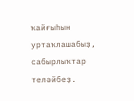ҡайғыһын уртаҡлашабыҙ, сабырлыҡтар теләйбеҙ.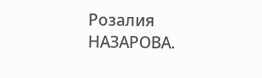Розалия НАЗАРОВА.